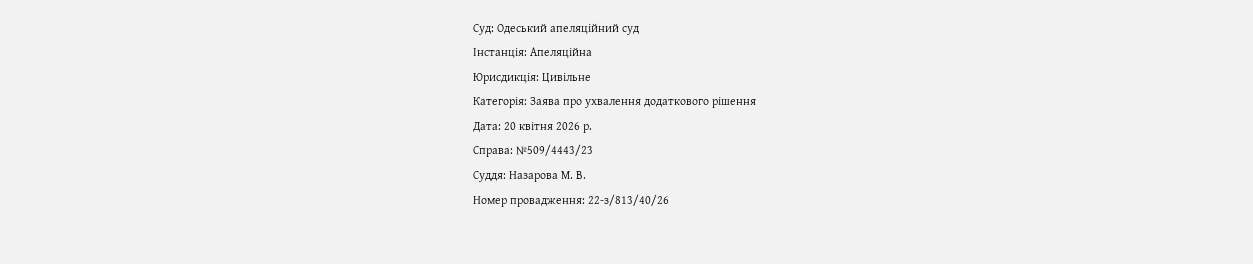Суд: Одеський апеляційний суд
Інстанція: Апеляційна
Юрисдикція: Цивільне
Категорія: Заява про ухвалення додаткового рішення
Дата: 20 квітня 2026 р.
Справа: №509/4443/23
Суддя: Назарова М. В.
Номер провадження: 22-з/813/40/26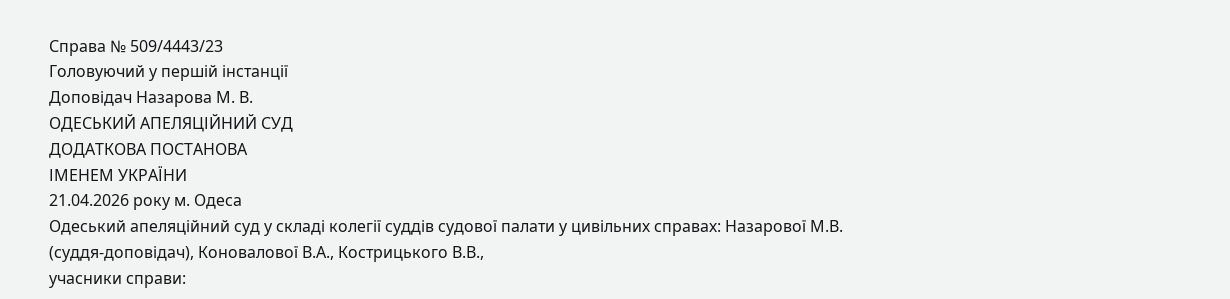Справа № 509/4443/23
Головуючий у першій інстанції
Доповідач Назарова М. В.
ОДЕСЬКИЙ АПЕЛЯЦІЙНИЙ СУД
ДОДАТКОВА ПОСТАНОВА
ІМЕНЕМ УКРАЇНИ
21.04.2026 року м. Одеса
Одеський апеляційний суд у складі колегії суддів судової палати у цивільних справах: Назарової М.В. (суддя-доповідач), Коновалової В.А., Кострицького В.В.,
учасники справи: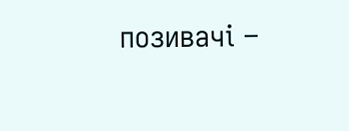позивачі –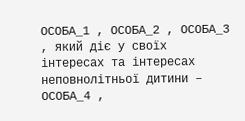ОСОБА_1 , ОСОБА_2 , ОСОБА_3 , який діє у своїх інтересах та інтересах неповнолітньої дитини – ОСОБА_4 ,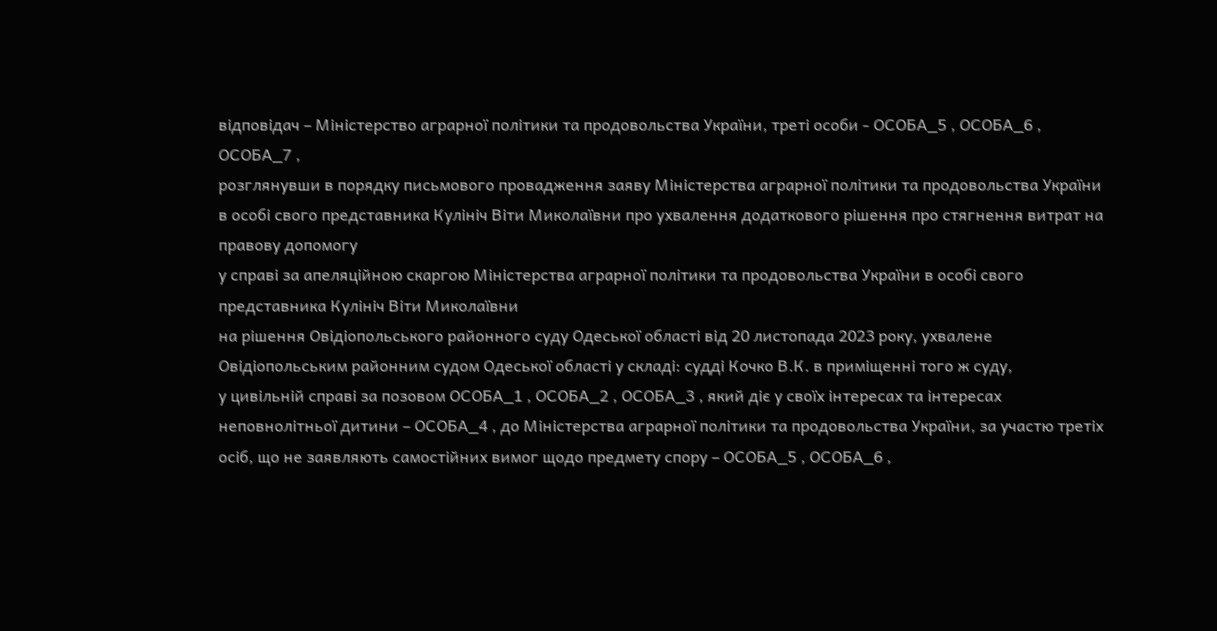відповідач – Міністерство аграрної політики та продовольства України, треті особи - ОСОБА_5 , ОСОБА_6 , ОСОБА_7 ,
розглянувши в порядку письмового провадження заяву Міністерства аграрної політики та продовольства України в особі свого представника Кулініч Віти Миколаївни про ухвалення додаткового рішення про стягнення витрат на правову допомогу
у справі за апеляційною скаргою Міністерства аграрної політики та продовольства України в особі свого представника Кулініч Віти Миколаївни
на рішення Овідіопольського районного суду Одеської області від 20 листопада 2023 року, ухвалене Овідіопольським районним судом Одеської області у складі: судді Кочко В.К. в приміщенні того ж суду,
у цивільній справі за позовом ОСОБА_1 , ОСОБА_2 , ОСОБА_3 , який діє у своїх інтересах та інтересах неповнолітньої дитини – ОСОБА_4 , до Міністерства аграрної політики та продовольства України, за участю третіх осіб, що не заявляють самостійних вимог щодо предмету спору – ОСОБА_5 , ОСОБА_6 ,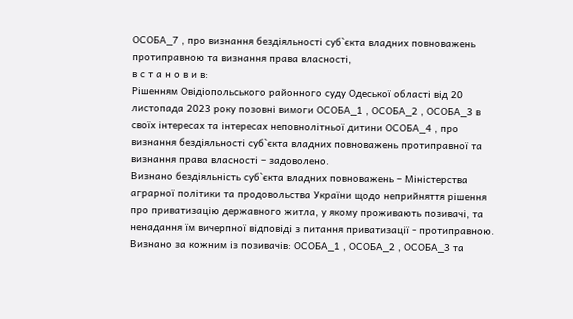ОСОБА_7 , про визнання бездіяльності суб`єкта владних повноважень протиправною та визнання права власності,
в с т а н о в и в:
Рішенням Овідіопольського районного суду Одеської області від 20 листопада 2023 року позовні вимоги ОСОБА_1 , ОСОБА_2 , ОСОБА_3 в своїх інтересах та інтересах неповнолітньої дитини ОСОБА_4 , про визнання бездіяльності суб`єкта владних повноважень протиправної та визнання права власності – задоволено.
Визнано бездіяльність суб`єкта владних повноважень – Міністерства аграрної політики та продовольства України щодо неприйняття рішення про приватизацію державного житла, у якому проживають позивачі, та ненадання їм вичерпної відповіді з питання приватизації - протиправною.
Визнано за кожним із позивачів: ОСОБА_1 , ОСОБА_2 , ОСОБА_3 та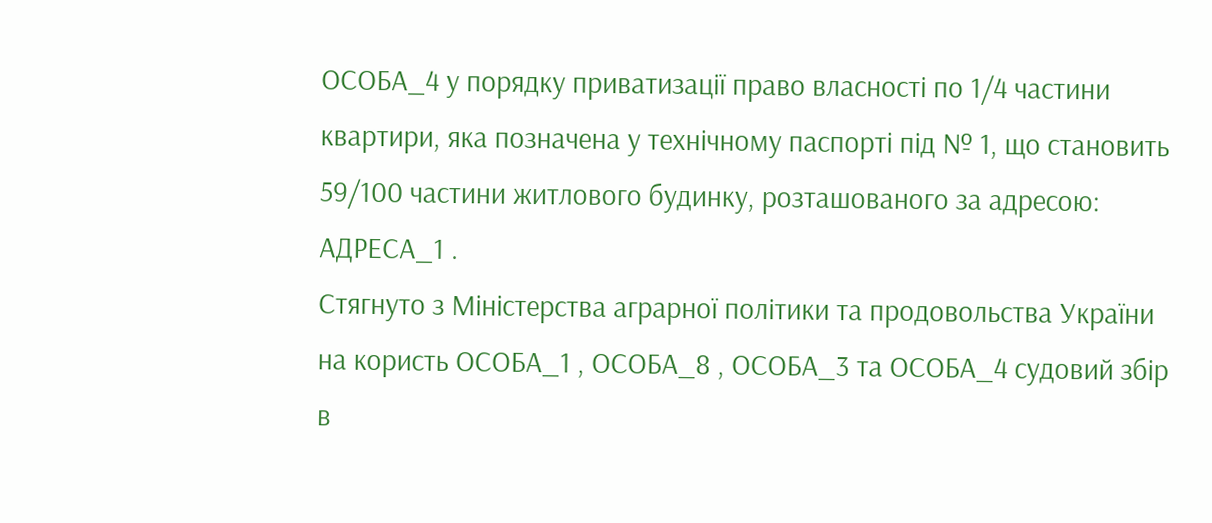ОСОБА_4 у порядку приватизації право власності по 1/4 частини квартири, яка позначена у технічному паспорті під № 1, що становить 59/100 частини житлового будинку, розташованого за адресою: АДРЕСА_1 .
Стягнуто з Міністерства аграрної політики та продовольства України на користь ОСОБА_1 , ОСОБА_8 , ОСОБА_3 та ОСОБА_4 судовий збір в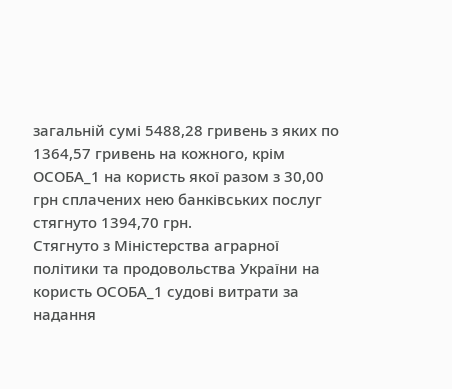загальній сумі 5488,28 гривень з яких по 1364,57 гривень на кожного, крім ОСОБА_1 на користь якої разом з 30,00 грн сплачених нею банківських послуг стягнуто 1394,70 грн.
Стягнуто з Міністерства аграрної політики та продовольства України на користь ОСОБА_1 судові витрати за надання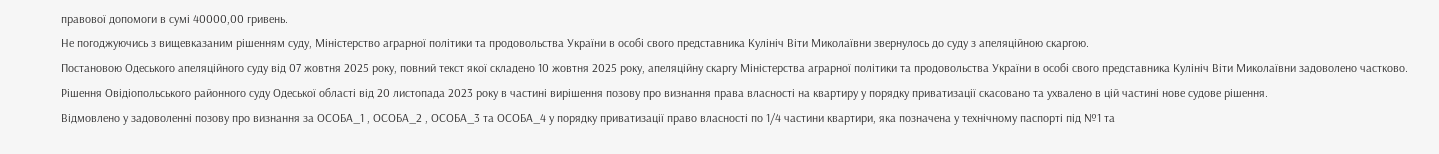правової допомоги в сумі 40000,00 гривень.
Не погоджуючись з вищевказаним рішенням суду, Міністерство аграрної політики та продовольства України в особі свого представника Кулініч Віти Миколаївни звернулось до суду з апеляційною скаргою.
Постановою Одеського апеляційного суду від 07 жовтня 2025 року, повний текст якої складено 10 жовтня 2025 року, апеляційну скаргу Міністерства аграрної політики та продовольства України в особі свого представника Кулініч Віти Миколаївни задоволено частково.
Рішення Овідіопольського районного суду Одеської області від 20 листопада 2023 року в частині вирішення позову про визнання права власності на квартиру у порядку приватизації скасовано та ухвалено в цій частині нове судове рішення.
Відмовлено у задоволенні позову про визнання за ОСОБА_1 , ОСОБА_2 , ОСОБА_3 та ОСОБА_4 у порядку приватизації право власності по 1/4 частини квартири, яка позначена у технічному паспорті під №1 та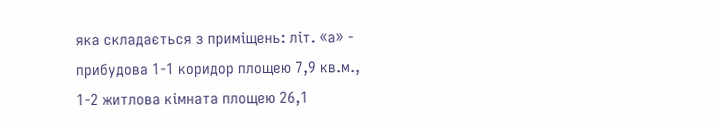яка складається з приміщень: літ. «а» - прибудова 1-1 коридор площею 7,9 кв.м., 1-2 житлова кімната площею 26,1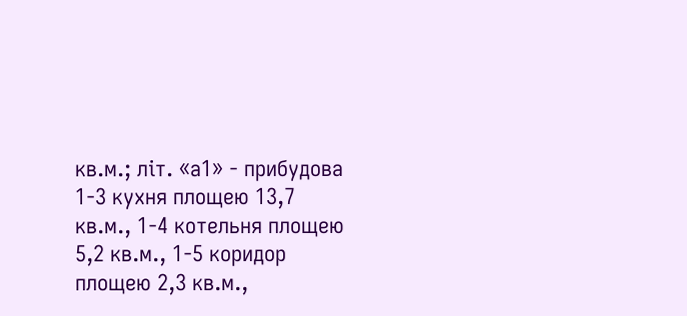кв.м.; літ. «а1» - прибудова 1-3 кухня площею 13,7 кв.м., 1-4 котельня площею 5,2 кв.м., 1-5 коридор площею 2,3 кв.м.,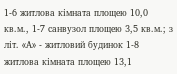1-6 житлова кімната площею 10,0 кв.м., 1-7 санвузол площею 3,5 кв.м.; з літ. «А» - житловий будинок 1-8 житлова кімната площею 13,1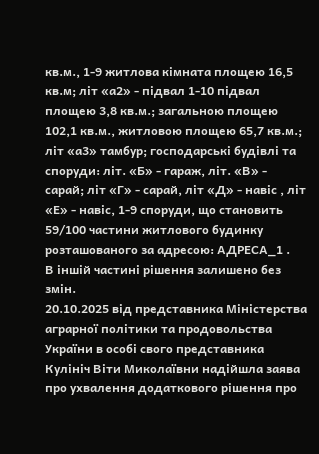кв.м., 1-9 житлова кімната площею 16,5 кв.м; літ «а2» - підвал 1-10 підвал площею 3,8 кв.м.; загальною площею 102,1 кв.м., житловою площею 65,7 кв.м.; літ «а3» тамбур; господарські будівлі та споруди: літ. «Б» - гараж, літ. «В» - сарай; літ «Г» - сарай, літ «Д» - навіс , літ «Е» - навіс, 1-9 споруди, що становить 59/100 частини житлового будинку розташованого за адресою: АДРЕСА_1 .
В іншій частині рішення залишено без змін.
20.10.2025 від представника Міністерства аграрної політики та продовольства України в особі свого представника Кулініч Віти Миколаївни надійшла заява про ухвалення додаткового рішення про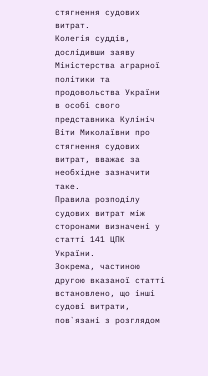стягнення судових витрат.
Колегія суддів, дослідивши заяву Міністерства аграрної політики та продовольства України в особі свого представника Кулініч Віти Миколаївни про стягнення судових витрат, вважає за необхідне зазначити таке.
Правила розподілу судових витрат між сторонами визначені у статті 141 ЦПК України.
Зокрема, частиною другою вказаної статті встановлено, що інші судові витрати, пов`язані з розглядом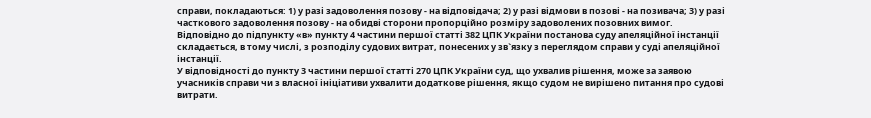справи, покладаються: 1) у разі задоволення позову - на відповідача; 2) у разі відмови в позові - на позивача; 3) у разі часткового задоволення позову - на обидві сторони пропорційно розміру задоволених позовних вимог.
Відповідно до підпункту «в» пункту 4 частини першої статті 382 ЦПК України постанова суду апеляційної інстанції складається, в тому числі, з розподілу судових витрат, понесених у зв`язку з переглядом справи у суді апеляційної інстанції.
У відповідності до пункту 3 частини першої статті 270 ЦПК України суд, що ухвалив рішення, може за заявою учасників справи чи з власної ініціативи ухвалити додаткове рішення, якщо судом не вирішено питання про судові витрати.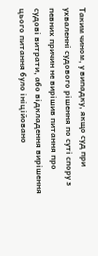Таким чином, у випадку, якщо суд при ухваленні судового рішення по суті спору з певних причин не вирішив питання про судові витрати, або відкладення вирішення цього питання було ініційовано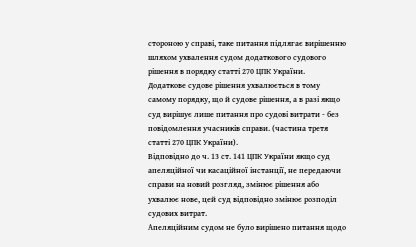стороною у справі, таке питання підлягає вирішенню шляхом ухвалення судом додаткового судового рішення в порядку статті 270 ЦПК України.
Додаткове судове рішення ухвалюється в тому самому порядку, що й судове рішення, а в разі якщо суд вирішує лише питання про судові витрати - без повідомлення учасників справи. (частина третя статті 270 ЦПК України).
Відповідно до ч. 13 ст. 141 ЦПК України якщо суд апеляційної чи касаційної інстанції, не передаючи справи на новий розгляд, змінює рішення або ухвалює нове, цей суд відповідно змінює розподіл судових витрат.
Апеляційним судом не було вирішено питання щодо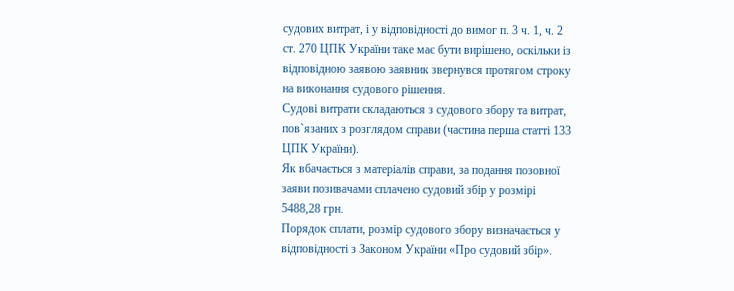судових витрат, і у відповідності до вимог п. 3 ч. 1, ч. 2 ст. 270 ЦПК України таке має бути вирішено, оскільки із відповідною заявою заявник звернувся протягом строку на виконання судового рішення.
Судові витрати складаються з судового збору та витрат, пов`язаних з розглядом справи (частина перша статті 133 ЦПК України).
Як вбачається з матеріалів справи, за подання позовної заяви позивачами сплачено судовий збір у розмірі 5488,28 грн.
Порядок сплати, розмір судового збору визначається у відповідності з Законом України «Про судовий збір».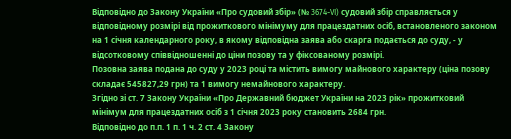Відповідно до Закону України «Про судовий збір» (№ 3674-VI) судовий збір справляється у відповідному розмірі від прожиткового мінімуму для працездатних осіб, встановленого законом на 1 січня календарного року, в якому відповідна заява або скарга подається до суду, - у відсотковому співвідношенні до ціни позову та у фіксованому розмірі.
Позовна заява подана до суду у 2023 році та містить вимогу майнового характеру (ціна позову складає 545827,29 грн) та 1 вимогу немайнового характеру.
Згідно зі ст. 7 Закону України «Про Державний бюджет України на 2023 рік» прожитковий мінімум для працездатних осіб з 1 січня 2023 року становить 2684 грн.
Відповідно до п.п. 1 п. 1 ч. 2 ст. 4 Закону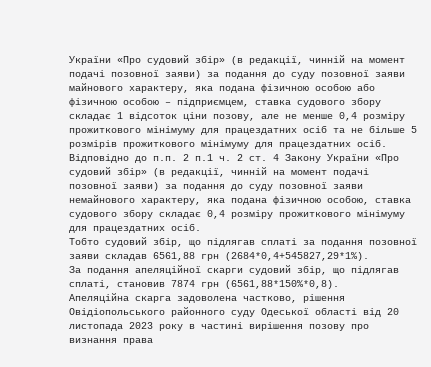України «Про судовий збір» (в редакції, чинній на момент подачі позовної заяви) за подання до суду позовної заяви майнового характеру, яка подана фізичною особою або фізичною особою – підприємцем, ставка судового збору складає 1 відсоток ціни позову, але не менше 0,4 розміру прожиткового мінімуму для працездатних осіб та не більше 5 розмірів прожиткового мінімуму для працездатних осіб.
Відповідно до п.п. 2 п.1 ч. 2 ст. 4 Закону України «Про судовий збір» (в редакції, чинній на момент подачі позовної заяви) за подання до суду позовної заяви немайнового характеру, яка подана фізичною особою, ставка судового збору складає 0,4 розміру прожиткового мінімуму для працездатних осіб.
Тобто судовий збір, що підлягав сплаті за подання позовної заяви складав 6561,88 грн (2684*0,4+545827,29*1%).
За подання апеляційної скарги судовий збір, що підлягав сплаті, становив 7874 грн (6561,88*150%*0,8).
Апеляційна скарга задоволена частково, рішення Овідіопольського районного суду Одеської області від 20 листопада 2023 року в частині вирішення позову про визнання права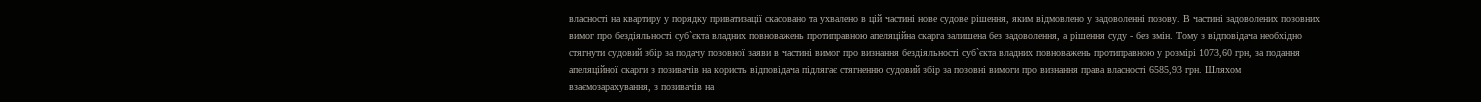власності на квартиру у порядку приватизації скасовано та ухвалено в цій частині нове судове рішення, яким відмовлено у задоволенні позову. В частині задоволених позовних вимог про бездіяльності суб`єкта владних повноважень протиправною апеляційна скарга залишена без задоволення, а рішення суду - без змін. Тому з відповідача необхідно стягнути судовий збір за подачу позовної заяви в частині вимог про визнання бездіяльності суб`єкта владних повноважень протиправною у розмірі 1073,60 грн, за подання апеляційної скарги з позивачів на користь відповідача підлягає стягненню судовий збір за позовні вимоги про визнання права власності 6585,93 грн. Шляхом взаємозарахування, з позивачів на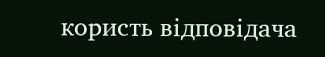користь відповідача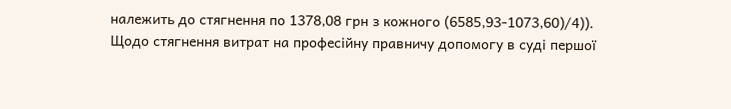належить до стягнення по 1378,08 грн з кожного (6585,93-1073,60)/4)).
Щодо стягнення витрат на професійну правничу допомогу в суді першої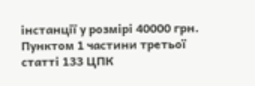інстанції у розмірі 40000 грн.
Пунктом 1 частини третьої статті 133 ЦПК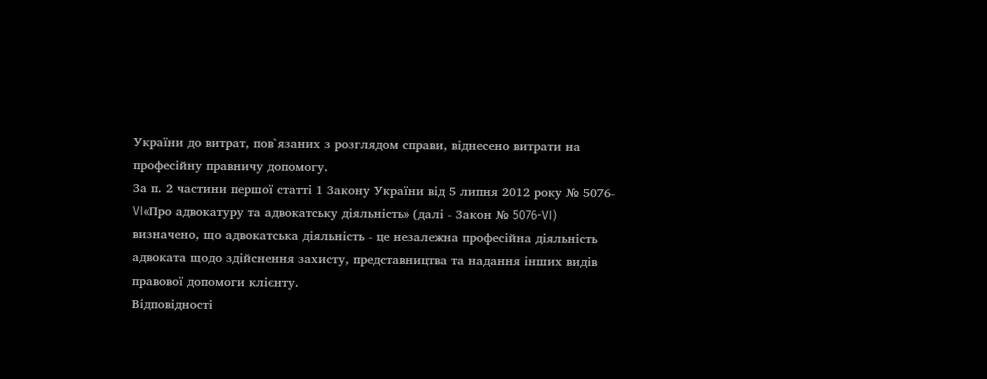України до витрат, пов`язаних з розглядом справи, віднесено витрати на професійну правничу допомогу.
За п. 2 частини першої статті 1 Закону України від 5 липня 2012 року № 5076-VI«Про адвокатуру та адвокатську діяльність» (далі - Закон № 5076-VI) визначено, що адвокатська діяльність - це незалежна професійна діяльність адвоката щодо здійснення захисту, представництва та надання інших видів правової допомоги клієнту.
Відповідності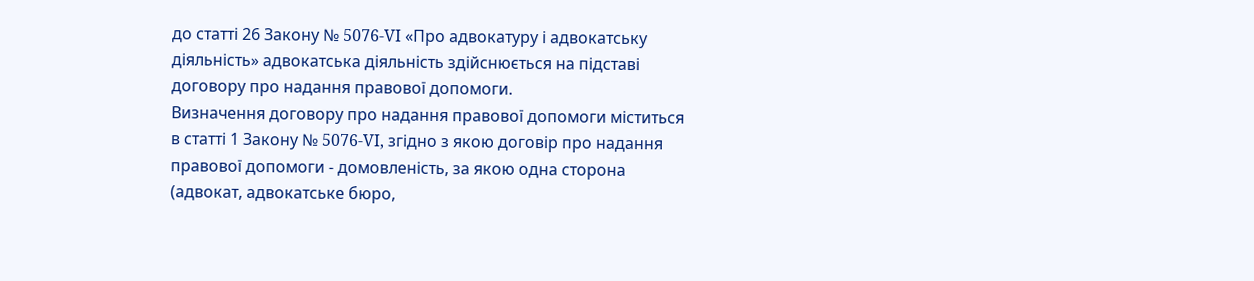до статті 26 Закону № 5076-VI «Про адвокатуру і адвокатську діяльність» адвокатська діяльність здійснюється на підставі договору про надання правової допомоги.
Визначення договору про надання правової допомоги міститься в статті 1 Закону № 5076-VI, згідно з якою договір про надання правової допомоги - домовленість, за якою одна сторона (адвокат, адвокатське бюро,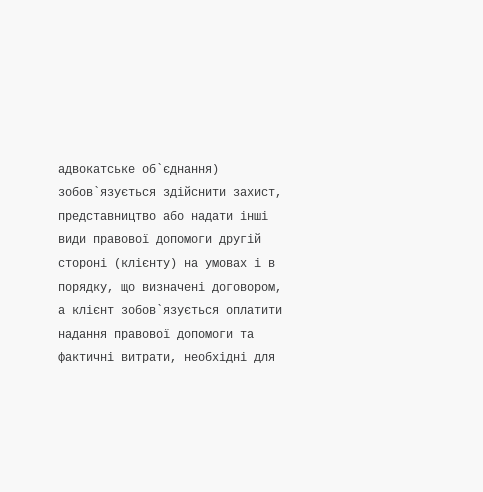адвокатське об`єднання) зобов`язується здійснити захист, представництво або надати інші види правової допомоги другій стороні (клієнту) на умовах і в порядку, що визначені договором, а клієнт зобов`язується оплатити надання правової допомоги та фактичні витрати, необхідні для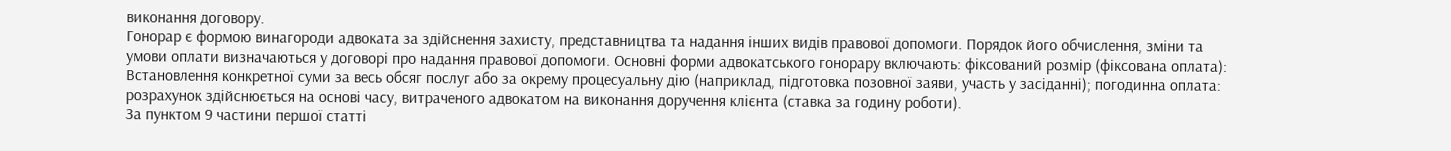виконання договору.
Гонорар є формою винагороди адвоката за здійснення захисту, представництва та надання інших видів правової допомоги. Порядок його обчислення, зміни та умови оплати визначаються у договорі про надання правової допомоги. Основні форми адвокатського гонорару включають: фіксований розмір (фіксована оплата): Встановлення конкретної суми за весь обсяг послуг або за окрему процесуальну дію (наприклад, підготовка позовної заяви, участь у засіданні); погодинна оплата: розрахунок здійснюється на основі часу, витраченого адвокатом на виконання доручення клієнта (ставка за годину роботи).
За пунктом 9 частини першої статті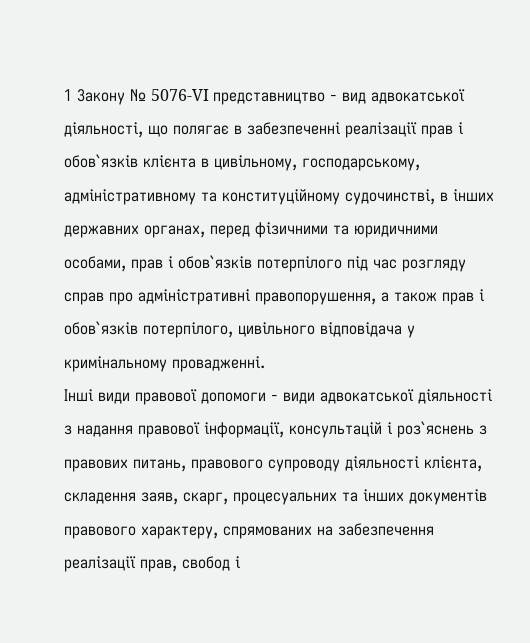1 Закону № 5076-VI представництво - вид адвокатської діяльності, що полягає в забезпеченні реалізації прав і обов`язків клієнта в цивільному, господарському, адміністративному та конституційному судочинстві, в інших державних органах, перед фізичними та юридичними особами, прав і обов`язків потерпілого під час розгляду справ про адміністративні правопорушення, а також прав і обов`язків потерпілого, цивільного відповідача у кримінальному провадженні.
Інші види правової допомоги - види адвокатської діяльності з надання правової інформації, консультацій і роз`яснень з правових питань, правового супроводу діяльності клієнта, складення заяв, скарг, процесуальних та інших документів правового характеру, спрямованих на забезпечення реалізації прав, свобод і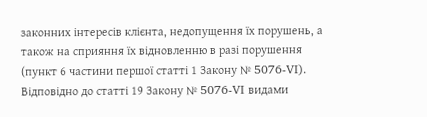законних інтересів клієнта, недопущення їх порушень, а також на сприяння їх відновленню в разі порушення (пункт 6 частини першої статті 1 Закону № 5076-VI).
Відповідно до статті 19 Закону № 5076-VI видами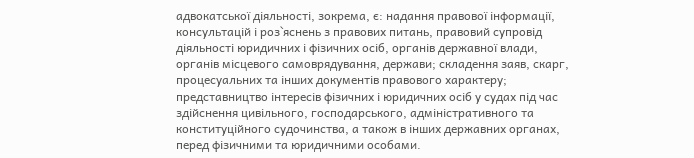адвокатської діяльності, зокрема, є: надання правової інформації, консультацій і роз`яснень з правових питань, правовий супровід діяльності юридичних і фізичних осіб, органів державної влади, органів місцевого самоврядування, держави; складення заяв, скарг, процесуальних та інших документів правового характеру; представництво інтересів фізичних і юридичних осіб у судах під час здійснення цивільного, господарського, адміністративного та конституційного судочинства, а також в інших державних органах, перед фізичними та юридичними особами.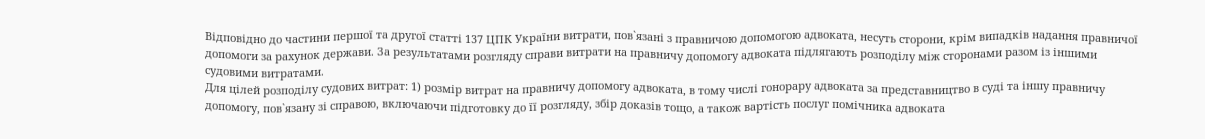Відповідно до частини першої та другої статті 137 ЦПК України витрати, пов`язані з правничою допомогою адвоката, несуть сторони, крім випадків надання правничої допомоги за рахунок держави. За результатами розгляду справи витрати на правничу допомогу адвоката підлягають розподілу між сторонами разом із іншими судовими витратами.
Для цілей розподілу судових витрат: 1) розмір витрат на правничу допомогу адвоката, в тому числі гонорару адвоката за представництво в суді та іншу правничу допомогу, пов`язану зі справою, включаючи підготовку до її розгляду, збір доказів тощо, а також вартість послуг помічника адвоката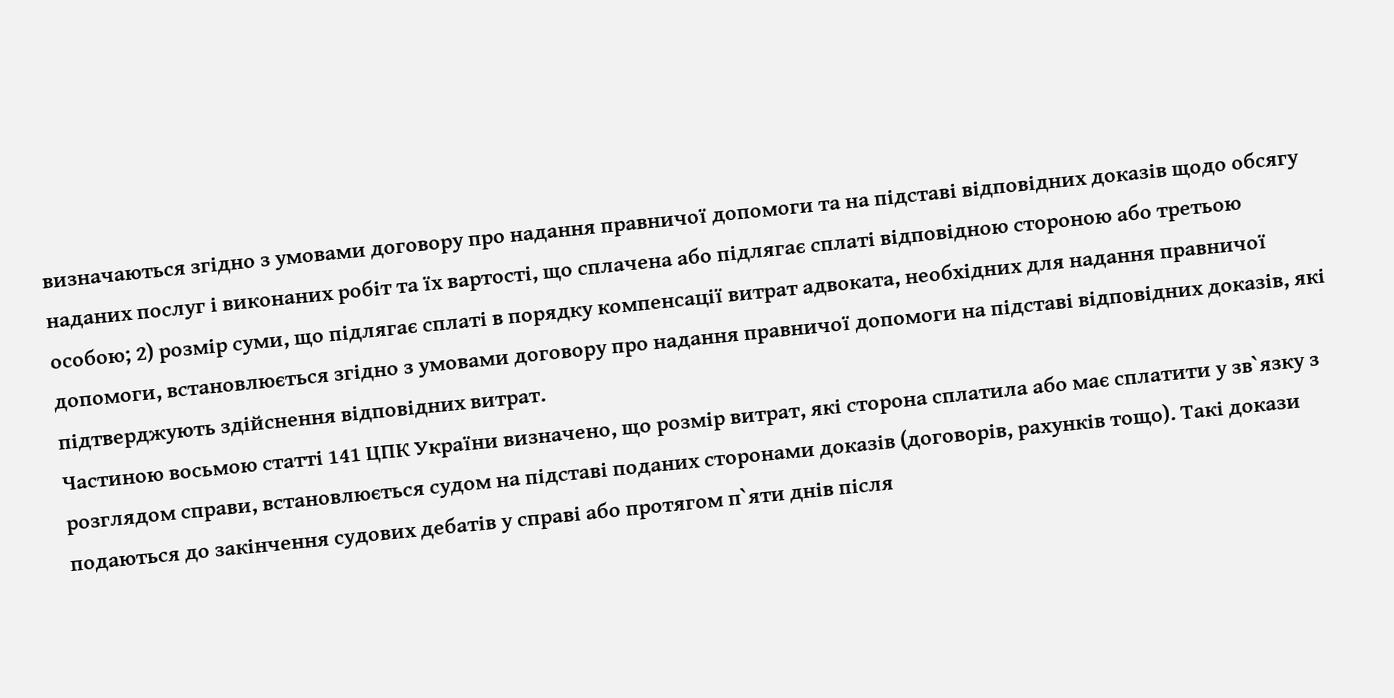визначаються згідно з умовами договору про надання правничої допомоги та на підставі відповідних доказів щодо обсягу наданих послуг і виконаних робіт та їх вартості, що сплачена або підлягає сплаті відповідною стороною або третьою особою; 2) розмір суми, що підлягає сплаті в порядку компенсації витрат адвоката, необхідних для надання правничої допомоги, встановлюється згідно з умовами договору про надання правничої допомоги на підставі відповідних доказів, які підтверджують здійснення відповідних витрат.
Частиною восьмою статті 141 ЦПК України визначено, що розмір витрат, які сторона сплатила або має сплатити у зв`язку з розглядом справи, встановлюється судом на підставі поданих сторонами доказів (договорів, рахунків тощо). Такі докази подаються до закінчення судових дебатів у справі або протягом п`яти днів після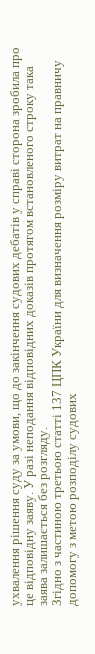ухвалення рішення суду за умови, що до закінчення судових дебатів у справі сторона зробила про це відповідну заяву. У разі неподання відповідних доказів протягом встановленого строку така заява залишається без розгляду.
Згідно з частиною третьою статті 137 ЦПК України для визначення розміру витрат на правничу допомогу з метою розподілу судових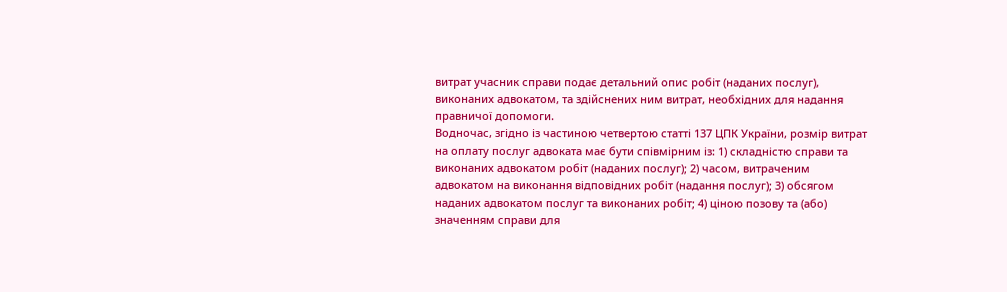витрат учасник справи подає детальний опис робіт (наданих послуг), виконаних адвокатом, та здійснених ним витрат, необхідних для надання правничої допомоги.
Водночас, згідно із частиною четвертою статті 137 ЦПК України, розмір витрат на оплату послуг адвоката має бути співмірним із: 1) складністю справи та виконаних адвокатом робіт (наданих послуг); 2) часом, витраченим адвокатом на виконання відповідних робіт (надання послуг); 3) обсягом наданих адвокатом послуг та виконаних робіт; 4) ціною позову та (або) значенням справи для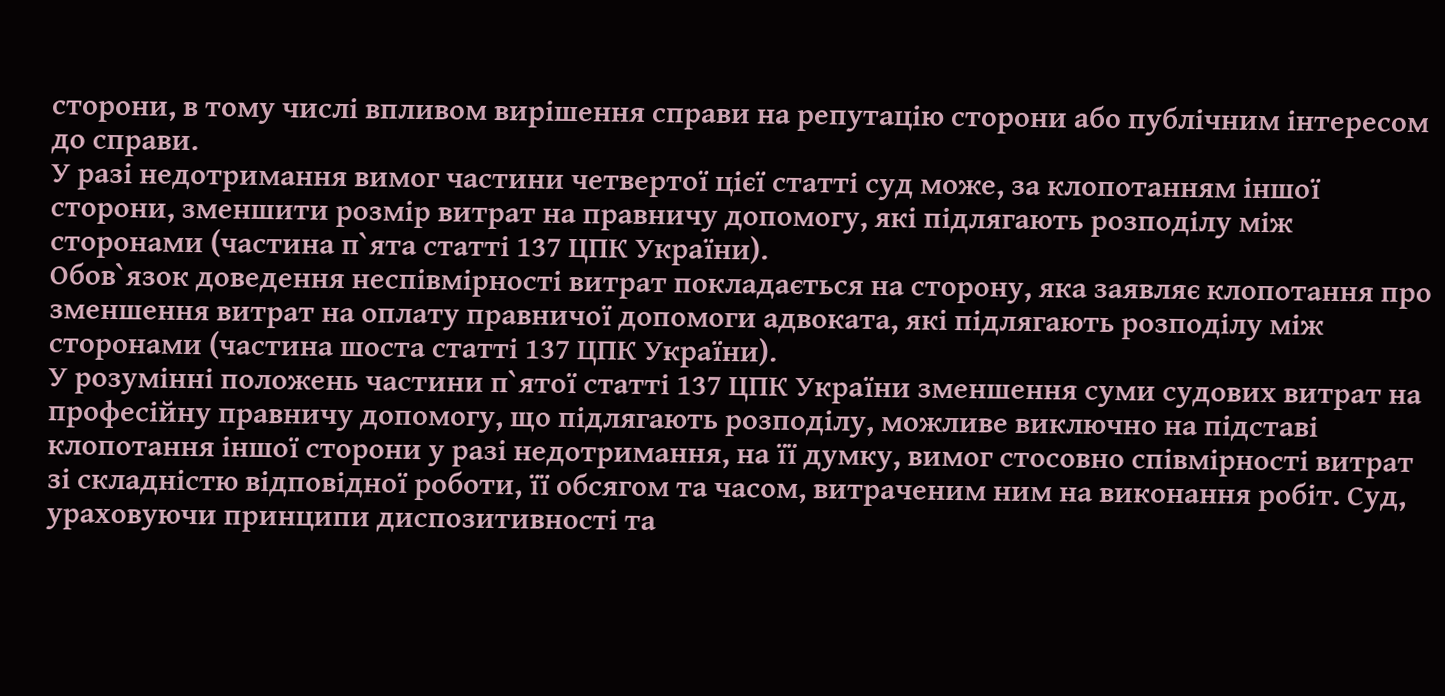сторони, в тому числі впливом вирішення справи на репутацію сторони або публічним інтересом до справи.
У разі недотримання вимог частини четвертої цієї статті суд може, за клопотанням іншої сторони, зменшити розмір витрат на правничу допомогу, які підлягають розподілу між сторонами (частина п`ята статті 137 ЦПК України).
Обов`язок доведення неспівмірності витрат покладається на сторону, яка заявляє клопотання про зменшення витрат на оплату правничої допомоги адвоката, які підлягають розподілу між сторонами (частина шоста статті 137 ЦПК України).
У розумінні положень частини п`ятої статті 137 ЦПК України зменшення суми судових витрат на професійну правничу допомогу, що підлягають розподілу, можливе виключно на підставі клопотання іншої сторони у разі недотримання, на її думку, вимог стосовно співмірності витрат зі складністю відповідної роботи, її обсягом та часом, витраченим ним на виконання робіт. Суд, ураховуючи принципи диспозитивності та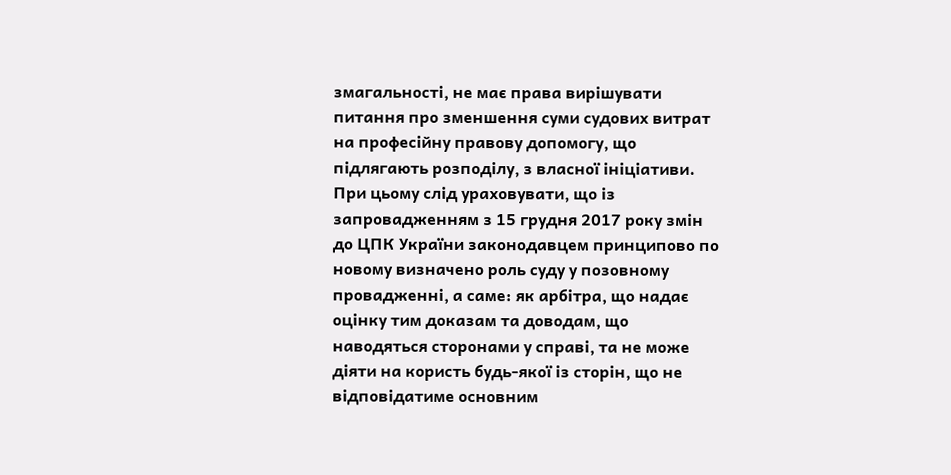змагальності, не має права вирішувати питання про зменшення суми судових витрат на професійну правову допомогу, що підлягають розподілу, з власної ініціативи.
При цьому слід ураховувати, що із запровадженням з 15 грудня 2017 року змін до ЦПК України законодавцем принципово по новому визначено роль суду у позовному провадженні, а саме: як арбітра, що надає оцінку тим доказам та доводам, що наводяться сторонами у справі, та не може діяти на користь будь-якої із сторін, що не відповідатиме основним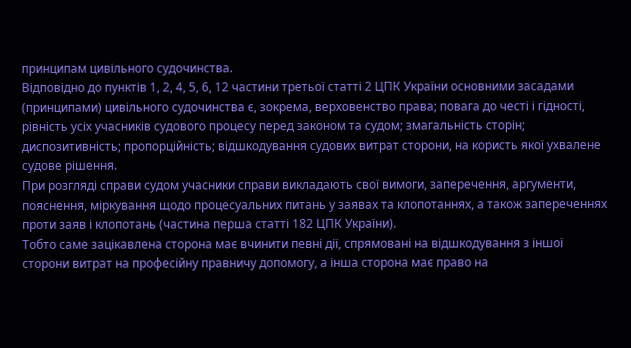принципам цивільного судочинства.
Відповідно до пунктів 1, 2, 4, 5, 6, 12 частини третьої статті 2 ЦПК України основними засадами (принципами) цивільного судочинства є, зокрема, верховенство права; повага до честі і гідності, рівність усіх учасників судового процесу перед законом та судом; змагальність сторін; диспозитивність; пропорційність; відшкодування судових витрат сторони, на користь якої ухвалене судове рішення.
При розгляді справи судом учасники справи викладають свої вимоги, заперечення, аргументи, пояснення, міркування щодо процесуальних питань у заявах та клопотаннях, а також запереченнях проти заяв і клопотань (частина перша статті 182 ЦПК України).
Тобто саме зацікавлена сторона має вчинити певні дії, спрямовані на відшкодування з іншої сторони витрат на професійну правничу допомогу, а інша сторона має право на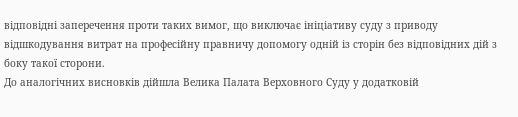відповідні заперечення проти таких вимог, що виключає ініціативу суду з приводу відшкодування витрат на професійну правничу допомогу одній із сторін без відповідних дій з боку такої сторони.
До аналогічних висновків дійшла Велика Палата Верховного Суду у додатковій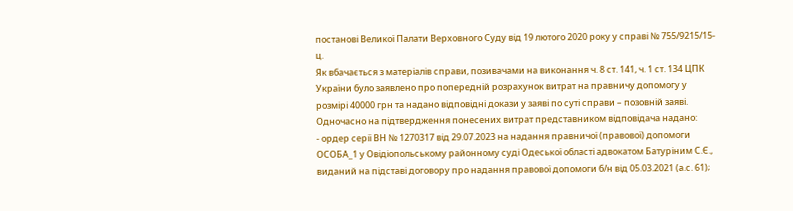постанові Великої Палати Верховного Суду від 19 лютого 2020 року у справі № 755/9215/15-ц.
Як вбачається з матеріалів справи, позивачами на виконання ч. 8 ст. 141, ч. 1 ст. 134 ЦПК України було заявлено про попередній розрахунок витрат на правничу допомогу у розмірі 40000 грн та надано відповідні докази у заяві по суті справи – позовній заяві.
Одночасно на підтвердження понесених витрат представником відповідача надано:
- ордер серії ВН № 1270317 від 29.07.2023 на надання правничої (правової) допомоги ОСОБА_1 у Овідіопольському районному суді Одеської області адвокатом Батуріним С.Є., виданий на підставі договору про надання правової допомоги б/н від 05.03.2021 (а.с. 61);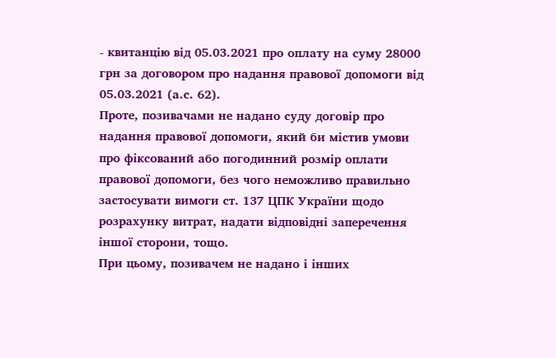- квитанцію від 05.03.2021 про оплату на суму 28000 грн за договором про надання правової допомоги від 05.03.2021 (а.с. 62).
Проте, позивачами не надано суду договір про надання правової допомоги, який би містив умови про фіксований або погодинний розмір оплати правової допомоги, без чого неможливо правильно застосувати вимоги ст. 137 ЦПК України щодо розрахунку витрат, надати відповідні заперечення іншої сторони, тощо.
При цьому, позивачем не надано і інших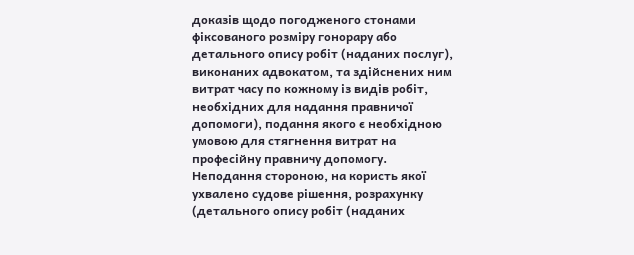доказів щодо погодженого стонами фіксованого розміру гонорару або детального опису робіт (наданих послуг), виконаних адвокатом, та здійснених ним витрат часу по кожному із видів робіт, необхідних для надання правничої допомоги), подання якого є необхідною умовою для стягнення витрат на професійну правничу допомогу.
Неподання стороною, на користь якої ухвалено судове рішення, розрахунку (детального опису робіт (наданих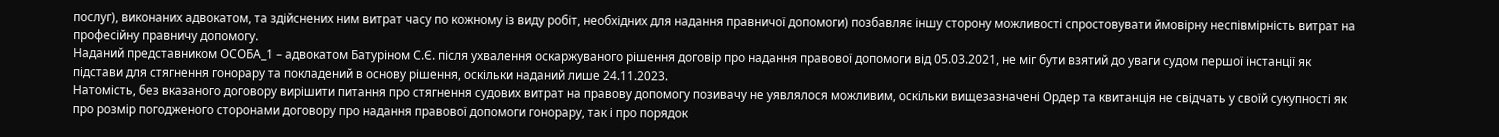послуг), виконаних адвокатом, та здійснених ним витрат часу по кожному із виду робіт, необхідних для надання правничої допомоги) позбавляє іншу сторону можливості спростовувати ймовірну неспівмірність витрат на професійну правничу допомогу.
Наданий представником ОСОБА_1 – адвокатом Батуріном С.Є. після ухвалення оскаржуваного рішення договір про надання правової допомоги від 05.03.2021, не міг бути взятий до уваги судом першої інстанції як підстави для стягнення гонорару та покладений в основу рішення, оскільки наданий лише 24.11.2023.
Натомість, без вказаного договору вирішити питання про стягнення судових витрат на правову допомогу позивачу не уявлялося можливим, оскільки вищезазначені Ордер та квитанція не свідчать у своїй сукупності як про розмір погодженого сторонами договору про надання правової допомоги гонорару, так і про порядок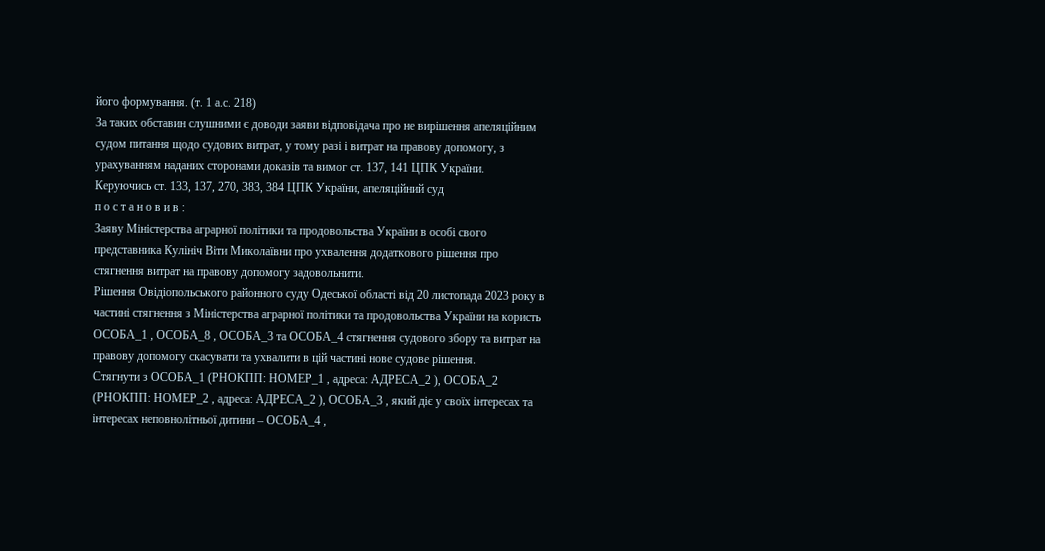його формування. (т. 1 а.с. 218)
За таких обставин слушними є доводи заяви відповідача про не вирішення апеляційним судом питання щодо судових витрат, у тому разі і витрат на правову допомогу, з урахуванням наданих сторонами доказів та вимог ст. 137, 141 ЦПК України.
Керуючись ст. 133, 137, 270, 383, 384 ЦПК України, апеляційний суд
п о с т а н о в и в :
Заяву Міністерства аграрної політики та продовольства України в особі свого представника Кулініч Віти Миколаївни про ухвалення додаткового рішення про стягнення витрат на правову допомогу задовольнити.
Рішення Овідіопольського районного суду Одеської області від 20 листопада 2023 року в частині стягнення з Міністерства аграрної політики та продовольства України на користь ОСОБА_1 , ОСОБА_8 , ОСОБА_3 та ОСОБА_4 стягнення судового збору та витрат на правову допомогу скасувати та ухвалити в цій частині нове судове рішення.
Стягнути з ОСОБА_1 (РНОКПП: НОМЕР_1 , адреса: АДРЕСА_2 ), ОСОБА_2 (РНОКПП: НОМЕР_2 , адреса: АДРЕСА_2 ), ОСОБА_3 , який діє у своїх інтересах та інтересах неповнолітньої дитини – ОСОБА_4 ,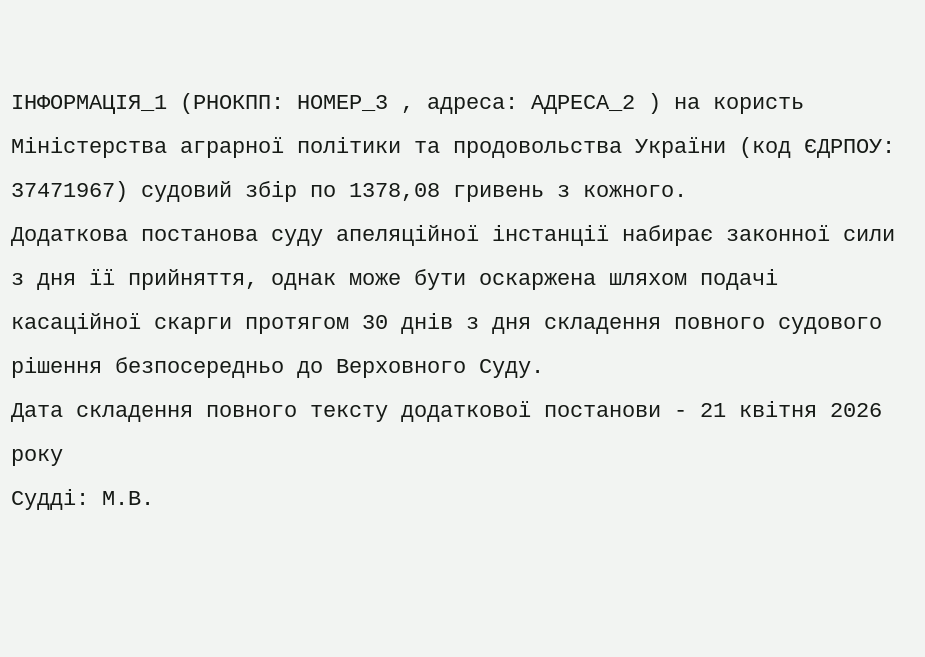ІНФОРМАЦІЯ_1 (РНОКПП: НОМЕР_3 , адреса: АДРЕСА_2 ) на користь Міністерства аграрної політики та продовольства України (код ЄДРПОУ: 37471967) судовий збір по 1378,08 гривень з кожного.
Додаткова постанова суду апеляційної інстанції набирає законної сили з дня її прийняття, однак може бути оскаржена шляхом подачі касаційної скарги протягом 30 днів з дня складення повного судового рішення безпосередньо до Верховного Суду.
Дата складення повного тексту додаткової постанови - 21 квітня 2026 року
Судді: М.В.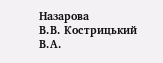Назарова
В.В. Кострицький
В.А.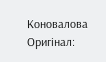Коновалова
Оригінал: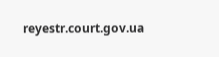reyestr.court.gov.ua